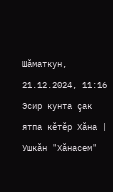Шăматкун, 21.12.2024, 11:16
Эсир кунта çак ятпа кĕтĕр Хăна | Ушкăн "Хăнасем"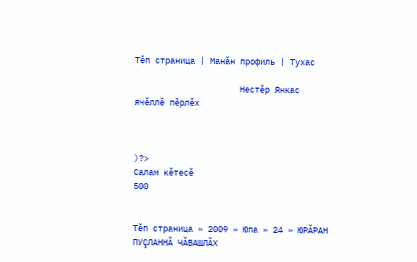Тĕп страница | Манăн профиль | Тухас

                     Нестĕр Янкас ячĕллĕ пĕрлĕх



)?>
Салам кĕтесĕ
500


Тĕп страница » 2009 » Юпа » 24 » ЮРĂРАН ПУÇЛАННĂ ЧĂВАШЛĂХ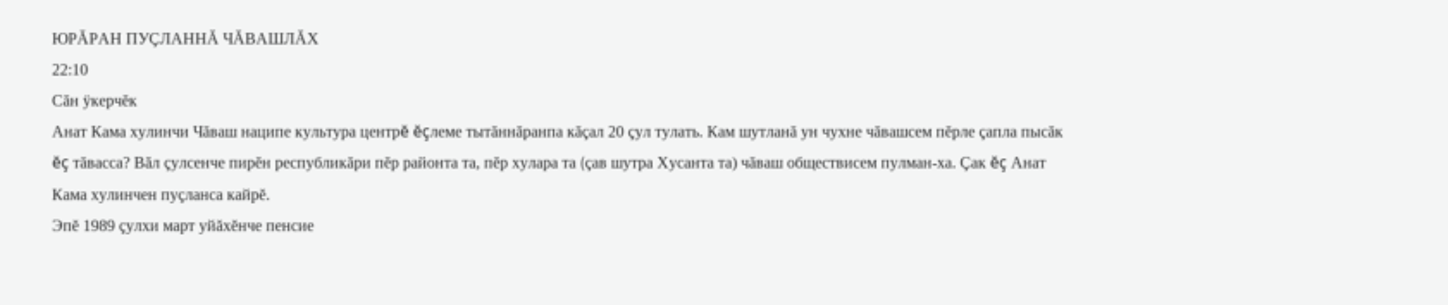ЮРĂРАН ПУÇЛАННĂ ЧĂВАШЛĂХ
22:10
Сăн ÿкерчĕк
Анат Кама хулинчи Чăваш наципе культура центрĕ ĕçлеме тытăннăранпа кăçал 20 çул тулать. Кам шутланă ун чухне чăвашсем пĕрле çапла пысăк ĕç тăвасса? Вăл çулсенче пирĕн республикăри пĕр районта та, пĕр хулара та (çав шутра Хусанта та) чăваш обществисем пулман-ха. Çак ĕç Анат Кама хулинчен пуçланса кайрĕ.
Эпĕ 1989 çулхи март уйăхĕнче пенсие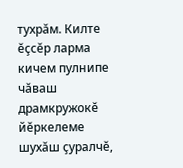тухрăм. Килте ĕçсĕр ларма кичем пулнипе чăваш драмкружокĕ йĕркелеме шухăш çуралчĕ,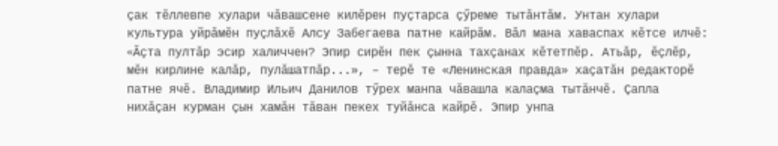çак тĕллевпе хулари чăвашсене килĕрен пуçтарса çӳреме тытăнтăм. Унтан хулари культура уйрăмĕн пуçлăхĕ Алсу Забегаева патне кайрăм. Вăл мана хаваспах кĕтсе илчĕ: «Ăçта пултăр эсир халиччен? Эпир сирĕн пек çынна тахçанах кĕтетпĕр. Атьăр, ĕçлĕр, мĕн кирлине калăр, пулăшатпăр...», – терĕ те «Ленинская правда» хаçатăн редакторĕ патне ячĕ. Владимир Ильич Данилов тӳрех манпа чăвашла калаçма тытăнчĕ. Çапла нихăçан курман çын хамăн тăван пекех туйăнса кайрĕ. Эпир унпа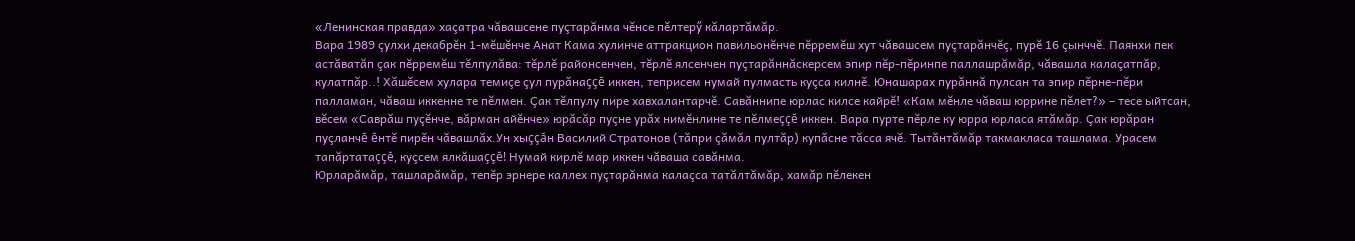«Ленинская правда» хаçатра чăвашсене пуçтарăнма чĕнсе пĕлтерӳ кăлартăмăр.
Вара 1989 çулхи декабрĕн 1-мĕшĕнче Анат Кама хулинче аттракцион павильонĕнче пĕрремĕш хут чăвашсем пуçтарăнчĕç, пурĕ 16 çынччĕ. Паянхи пек астăватăп çак пĕрремĕш тĕлпулăва: тĕрлĕ районсенчен, тĕрлĕ ялсенчен пуçтарăннăскерсем эпир пĕр-пĕринпе паллашрăмăр, чăвашла калаçатпăр, кулатпăр..! Хăшĕсем хулара темиçе çул пурăнаççĕ иккен, теприсем нумай пулмасть куçса килнĕ. Юнашарах пурăннă пулсан та эпир пĕрне-пĕри палламан, чăваш иккенне те пĕлмен. Çак тĕлпулу пире хавхалантарчĕ. Савăннипе юрлас килсе кайрĕ! «Кам мĕнле чăваш юррине пĕлет?» – тесе ыйтсан, вĕсем «Саврăш пуçĕнче, вăрман айĕнче» юрăсăр пуçне урăх нимĕнлине те пĕлмеççĕ иккен. Вара пурте пĕрле ку юрра юрласа ятăмăр. Çак юрăран пуçланчĕ ĕнтĕ пирĕн чăвашлăх.Ун хыççăн Василий Стратонов (тăпри çăмăл пултăр) купăсне тăсса ячĕ. Тытăнтăмăр такмакласа ташлама. Урасем тапăртатаççĕ, куçсем ялкăшаççĕ! Нумай кирлĕ мар иккен чăваша савăнма.
Юрларăмăр, ташларăмăр, тепĕр эрнере каллех пуçтарăнма калаçса татăлтăмăр, хамăр пĕлекен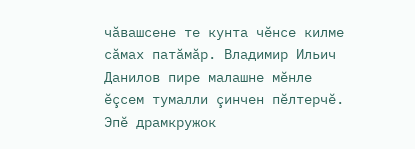чăвашсене те кунта чĕнсе килме сăмах патăмăр. Владимир Ильич Данилов пире малашне мĕнле ĕçсем тумалли çинчен пĕлтерчĕ. Эпĕ драмкружок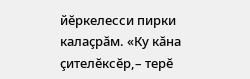йĕркелесси пирки калаçрăм. «Ку кăна çителĕксĕр,– терĕ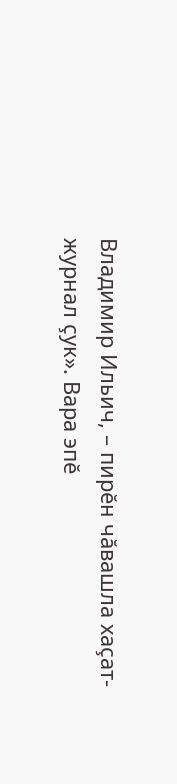Владимир Ильич, – пирĕн чăвашла хаçат-журнал çук». Вара эпĕ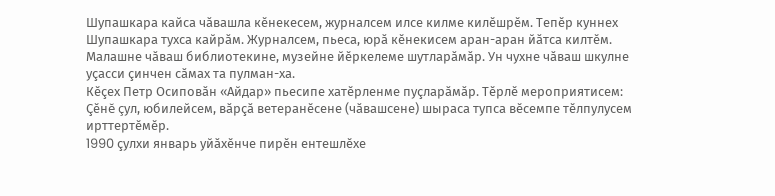Шупашкара кайса чăвашла кĕнекесем, журналсем илсе килме килĕшрĕм. Тепĕр куннех Шупашкара тухса кайрăм. Журналсем, пьеса, юрă кĕнекисем аран-аран йăтса килтĕм. Малашне чăваш библиотекине, музейне йĕркелеме шутларăмăр. Ун чухне чăваш шкулне уçасси çинчен сăмах та пулман-ха.
Кĕçех Петр Осиповăн «Айдар» пьесипе хатĕрленме пуçларăмăр. Тĕрлĕ мероприятисем: Çĕнĕ çул, юбилейсем, вăрçă ветеранĕсене (чăвашсене) шыраса тупса вĕсемпе тĕлпулусем ирттертĕмĕр.
1990 çулхи январь уйăхĕнче пирĕн ентешлĕхе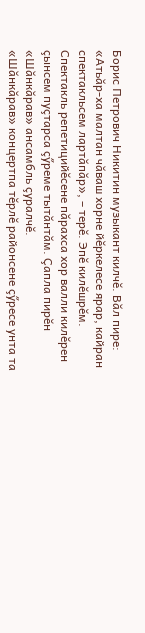Борис Петрович Никитин музыкант килчĕ. Вăл пире: «Атьăр-ха малтан чăваш хорне йĕркелесе ярар, кайран спектакльсем лартăпăр», – терĕ. Эпĕ килĕшрĕм. Спектакль репетицийĕсене пăрахса хор валли килĕрен çынсем пуçтарса çӳреме тытăнтăм. Çапла пирĕн «Шăнкăрав» ансамбль çуралчĕ.
«Шăнкăрав» концертпа тĕрлĕ районсене çӳресе унта та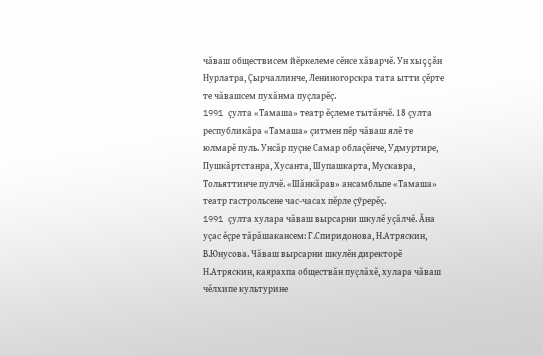чăваш обществисем йĕркелеме сĕнсе хăварчĕ. Ун хыççăн Нурлатра, Çырчаллинче, Лениногорскра тата ытти çĕрте те чăвашсем пухăнма пуçларĕç.
1991 çулта «Тамаша» театр ĕçлеме тытăнчĕ. 18 çулта республикăра «Тамаша» çитмен пĕр чăваш ялĕ те юлмарĕ пуль. Унсăр пуçне Самар облаçĕнче, Удмуртире, Пушкăртстанра, Хусанта, Шупашкарта, Мускавра, Тольяттинче пулчĕ. «Шăнкăрав» ансамбльпе «Тамаша» театр гастрольсене час-часах пĕрле çӳрерĕç.
1991 çулта хулара чăваш вырсарни шкулĕ уçăлчĕ. Ăна уçас ĕçре тăрăшакансем: Г.Спиридонова, Н.Атряскин, В.Юнусова. Чăваш вырсарни шкулĕн директорĕ Н.Атряскин, каярахпа обществăн пуçлăхĕ, хулара чăваш чĕлхипе культурине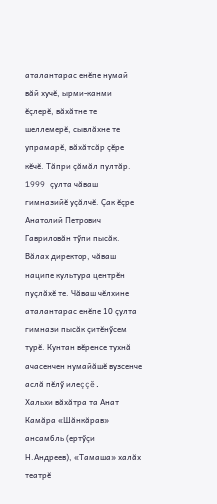аталантарас енĕпе нумай вăй хучĕ, ырми-канми ĕçлерĕ, вăхăтне те шеллемерĕ, сывлăхне те упрамарĕ, вăхăтсăр çĕре кĕчĕ. Тăпри çăмăл пултăр.
1999 çулта чăваш гимназийĕ уçăлчĕ. Çак ĕçре Анатолий Петрович Гавриловăн тӳпи пысăк. Вăлах директор, чăваш наципе культура центрĕн пуçлăхĕ те. Чăваш чĕлхине аталантарас енĕпе 10 çулта гимнази пысăк çитĕнӳсем турĕ. Кунтан вĕренсе тухнă ачасенчен нумайăшĕ вузсенче аслă пĕлӳ илеççĕ.
Хальхи вăхăтра та Анат Камăра «Шăнкăрав» ансамбль (ертӳçи Н.Андреев), «Тамаша» халăх театрĕ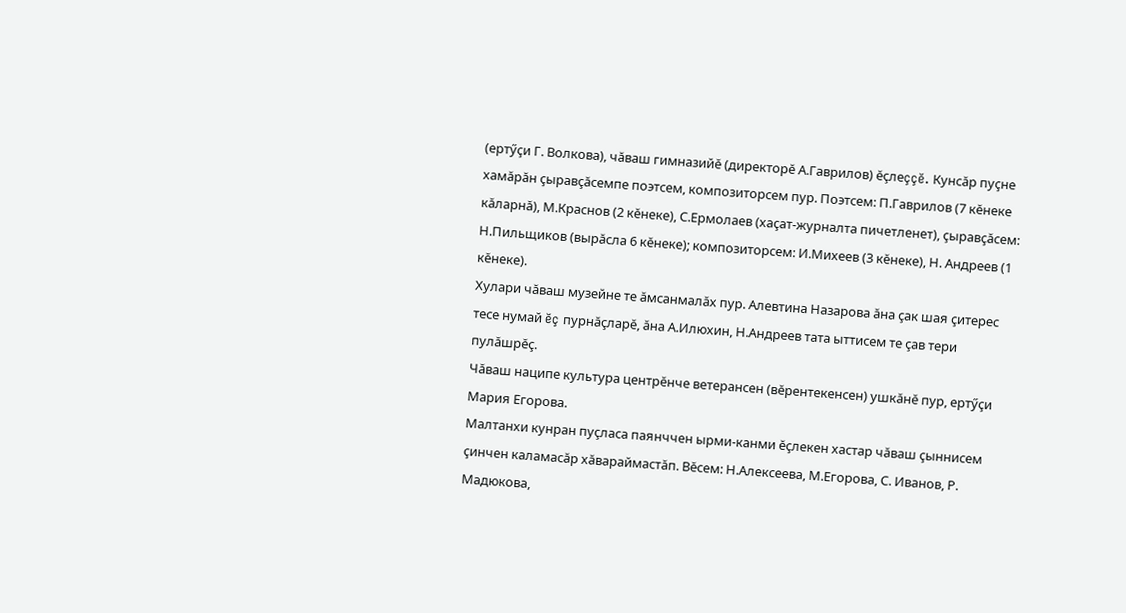(ертӳçи Г. Волкова), чăваш гимназийĕ (директорĕ А.Гаврилов) ĕçлеççĕ. Кунсăр пуçне хамăрăн çыравçăсемпе поэтсем, композиторсем пур. Поэтсем: П.Гаврилов (7 кĕнеке кăларнă), М.Краснов (2 кĕнеке), С.Ермолаев (хаçат-журналта пичетленет), çыравçăсем: Н.Пильщиков (вырăсла 6 кĕнеке); композиторсем: И.Михеев (3 кĕнеке), Н. Андреев (1 кĕнеке).
Хулари чăваш музейне те ăмсанмалăх пур. Алевтина Назарова ăна çак шая çитерес тесе нумай ĕç пурнăçларĕ, ăна А.Илюхин, Н.Андреев тата ыттисем те çав тери пулăшрĕç.
Чăваш наципе культура центрĕнче ветерансен (вĕрентекенсен) ушкăнĕ пур, ертӳçи Мария Егорова.
Малтанхи кунран пуçласа паянччен ырми-канми ĕçлекен хастар чăваш çыннисем çинчен каламасăр хăвараймастăп. Вĕсем: Н.Алексеева, М.Егорова, С. Иванов, Р. Мадюкова,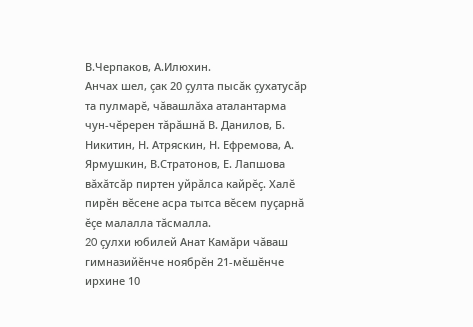В.Черпаков, А.Илюхин.
Анчах шел, çак 20 çулта пысăк çухатусăр та пулмарĕ, чăвашлăха аталантарма чун-чĕререн тăрăшнă В. Данилов, Б. Никитин, Н. Атряскин, Н. Ефремова, А. Ярмушкин, В.Стратонов, Е. Лапшова вăхăтсăр пиртен уйрăлса кайрĕç. Халĕ пирĕн вĕсене асра тытса вĕсем пуçарнă ĕçе малалла тăсмалла.
20 çулхи юбилей Анат Камăри чăваш гимназийĕнче ноябрĕн 21-мĕшĕнче ирхине 10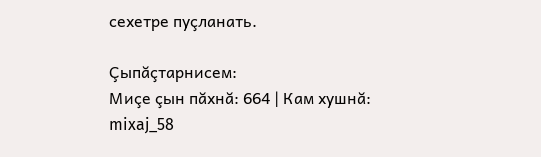сехетре пуçланать.

Çыпăçтарнисем:
Миçе çын пăхнă: 664 | Кам хушнă: mixaj_58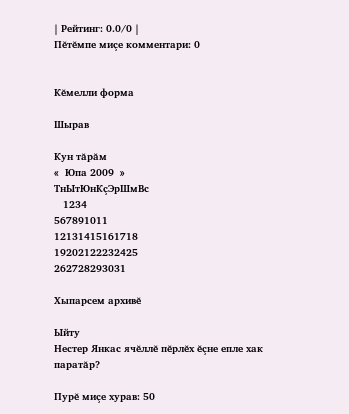| Рейтинг: 0.0/0 |
Пĕтĕмпе миçе комментари: 0


Кĕмелли форма

Шырав

Кун тăрăм
«  Юпа 2009  »
ТнЫтЮнКçЭрШмВс
   1234
567891011
12131415161718
19202122232425
262728293031

Хыпарсем архивĕ

Ыйту
Нестер Янкас ячĕллĕ пĕрлĕх ĕçне епле хак паратăр?

Пурĕ миçе хурав: 50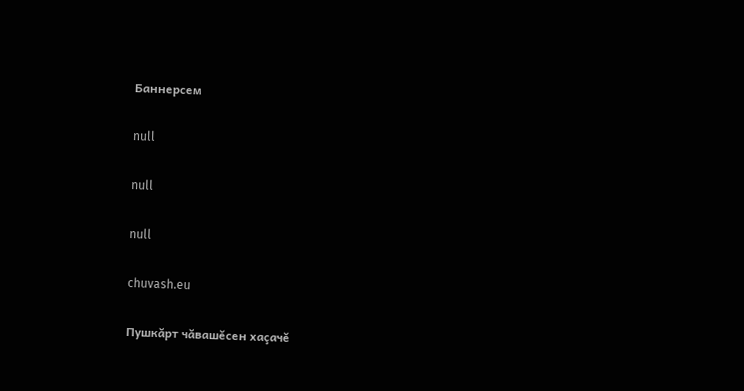Баннерсем

null

null

null

chuvash.eu

Пушкăрт чăвашĕсен хаçачĕ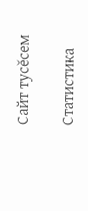Сайт тусĕсем

Статистика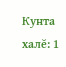Кунта халĕ: 1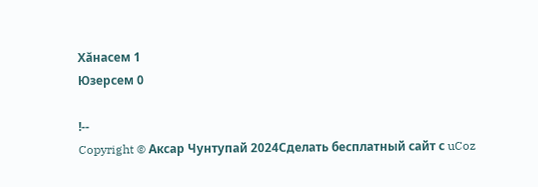Хăнасем 1
Юзерсем 0

!--
Copyright © Аксар Чунтупай 2024Сделать бесплатный сайт с uCoz